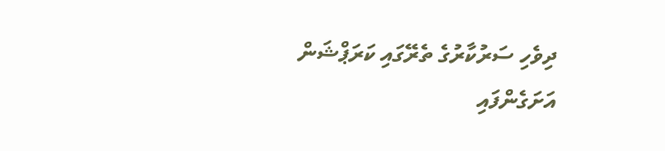ދިވެހި ސަރުކާރުގެ ތެރޭގައި ކަރަޕްޝަން އަށަގެންފައި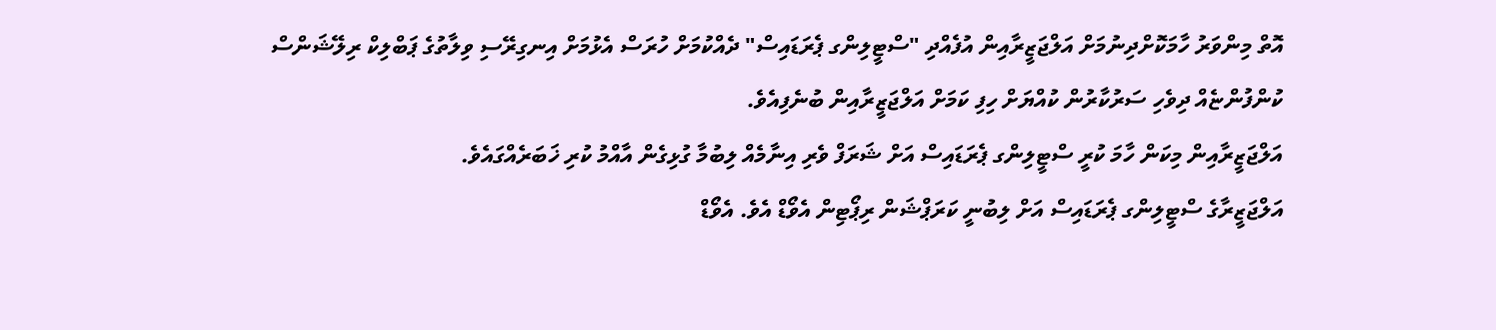އޮތް މިންވަރު ހާމަކޮށްދިނުމަށް އަލްޖަޒީރާއިން އުފެއްދި "ސްޓީލިންގ ޕެރަޑައިސް" ދެއްކުމަށް ހުރަސް އެޅުމަށް އިނގިރޭސި ވިލާތުގެ ޕަބްލިކް ރިލޭޝަންސް ކުންފުންޏެއް ދިވެހި ސަރުކާރުން ކުއްޔަށް ހިފި ކަމަށް އަލްޖަޒީރާއިން ބުނެފިއެވެ.
އަލްޖަޒީރާއިން މިކަން ހާމަ ކުރީ ސްޓީލިންގ ޕެރަޑައިސް އަށް ޝަރަފް ވެރި އިނާމެއް ލިބުމާ ގުޅިގެން އާއްމު ކުރި ޚަބަރެއްގައެވެ.
އަލްޖަޒީރާގެ ސްޓީލިންގ ޕެރަޑައިސް އަށް ލިބުނީ ކަރަޕްޝަން ރިޕޯޓިން އެވޯޑް އެވެ. އެވޯޑް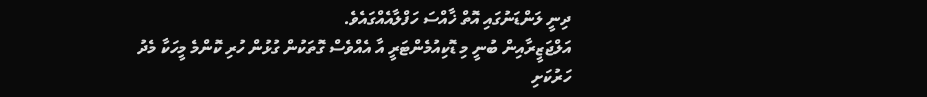ދިނީ ލަންޑަނުގައި އޮތް ޚާއްސަ ހަފްލާއެއްގައެވެ.
އަލްޖަޒީރާއިން ބުނީ މި ޑޮކިއުމެންޓަރީ އާ އެއްވެސް ގޮތަކުން ގުޅުން ހުރި ކޮންމެ މީހަކާ މެދު ހަރުކަށި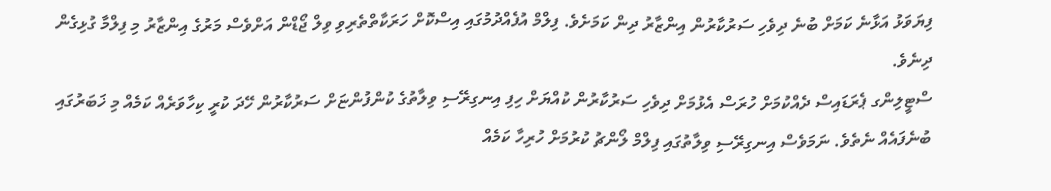ފިޔަވަޅު އަޅާނެ ކަމަށް ބުނެ ދިވެހި ސަރުކާރުން އިންޒާރު ދިން ކަމަށެވެ. ފިލްމް އުފެއްދުމުގައި އިސްކޮށް ހަރަކާތްތެރިވި ވިލް ޖޯޑްން އަށްވެސް މަރުގެ އިންޒާރު މި ފިލްމާ ގުޅިގެން ދިނެވެ.
ސްޓީލިންގ ޕެރަޑައިސް ދެއްކުމަށް ހުރަސް އެޅުމަށް ދިވެހި ސަރުކާރުން ކުއްޔަށް ހިފި އިނގިރޭސި ވިލާތުގެ ކުންފުންޏަށް ސަރުކާރުން ހޭދަ ކުރީ ކިހާވަރެއް ކަމެއް މި ޚަބަރުގައި ބުނެފައެއް ނެތެވެ. ނަމަވެސް އިނގިރޭސި ވިލާތުގައި ފިލްމް ލޯންޗު ކުރުމަށް ހުރިހާ ކަމެއް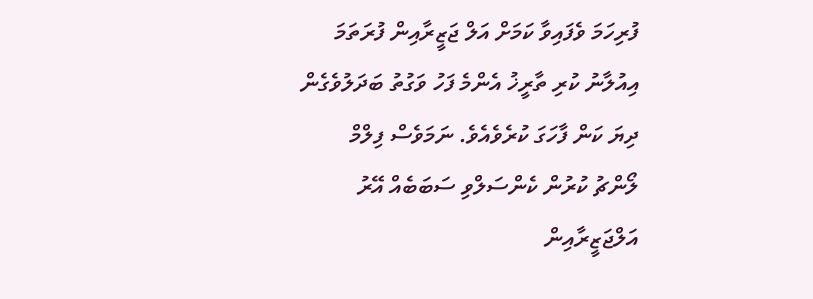ފުރިހަމަ ވެފައިވާ ކަމަށް އަލް ޖަޒީރާއިން ފުރަތަމަ އިއުލާނު ކުރި ތާރީޚު އެންމެ ފަހު ވަގުތު ބަދަލުވެގެން ދިޔަ ކަން ފާހަގަ ކުރެވެއެވެ. ނަމަވެސް ފިލްމް ލޯންޗު ކުރުން ކެންސަލްވި ސަބަބެއް އޭރު އަލްޖަޒީރާއިން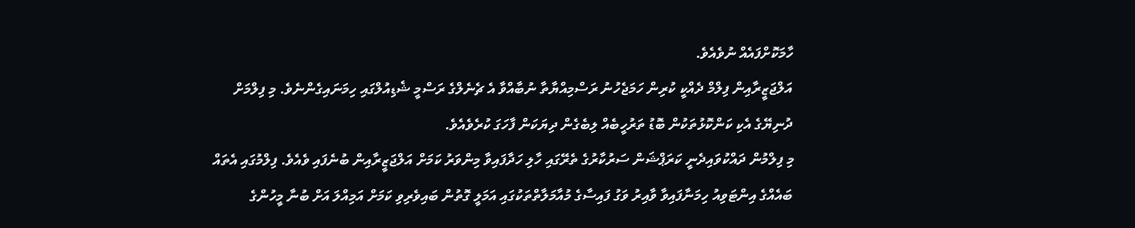ހާމަކޮށްފައެއް ނުވެއެވެ.
އަލްޖަޒީރާއިން ފިލްމް ދެއްކީ ކުރިން ހަމަޖެހުނު ރަސްމިއްޔާތާ ނުބާއްވާ އެ ޗެނެލްގެ ރަސްމީ ޝެޑިއުލްގައި ހިމަނައިގެންނެވެ. މި ފިލްމަށް ދުނިޔޭގެ އެކި ކަންކޮޅުތަކުން ބޮޑު ތަރުހީބެއް ލިބެގެން ދިޔަކަން ފާހަގަ ކުރެވެއެވެ.
މި ފިލްމުން ދައްކުވައިދެނީ ކަރަޕްޝަން ސަރުކާރުގެ ތެރޭގައި ހާލި ހަދާފައިވާ މިންވަރު ކަމަށް އަލްޖަޒީރާއިން ބުނެފައި ވެއެވެ. ފިލްމުގައި އެތައް ބައެއްގެ އިންޓަވިއު ހިމަނާފައިވާ ވާއިރު ވަގު ފައިސާގެ މުއާމަލާތްތަކުގައި އަމަލީ ގޮތުން ބައިވެރިވި ކަމަށް އަމިއްލަ އަށް ބުނާ މީހުންގެ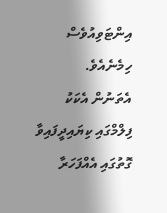އިންޓަވިއުވެސް ހިމެނެއެވެ.
އެތަނުން އެކަކު ފިލްމްގައި ކިޔައިދީފައިވާ ގޮތުގައި އެއްފަހަރާ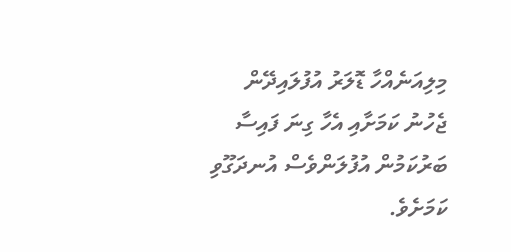މިލިއަނެއްހާ ޑޮލަރު އުފުލައިދޭން ޖެހުނު ކަމަށާއި އެހާ ގިނަ ފައިސާ ބަރުކަމުން އުފުލަންވެސް އުނދަގޫވި ކަމަށެވެ.